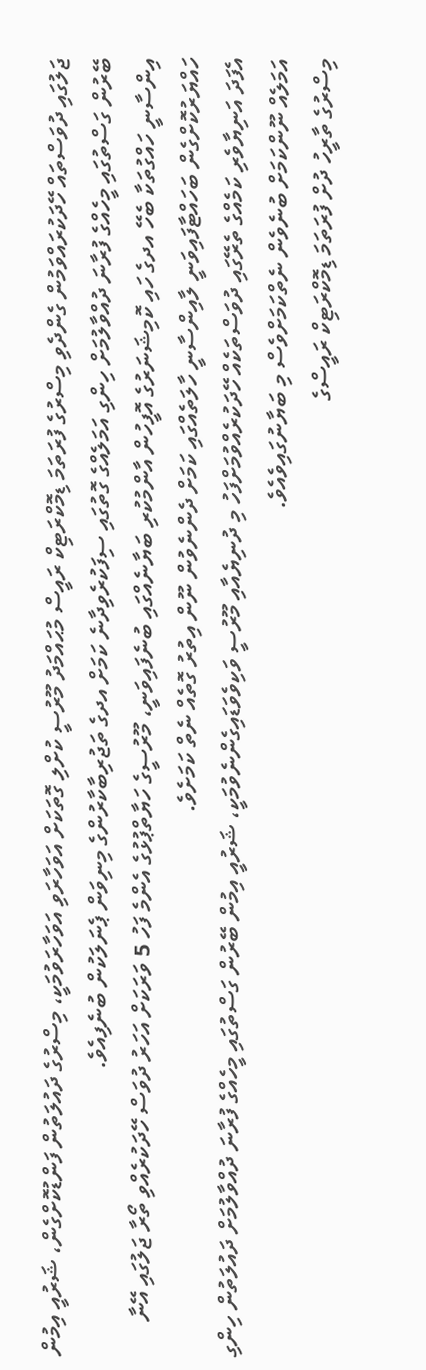ޖަލުގައި ދުވަސްތައް ހޭދަކުރައްވަމުން ގެންދެވި މިސްރުގެ ފުރަތަމަ ޑިމޮކްރަޓިކް ރައީސް މުޙައްމަދު މޫރުސީ ކުށްލި ގޮތަކަށް އަވަހާރަވި އަވަހާރަވުމަކީ، މިސްރުގެ ދައުލަތުން ފަންޑުކޮށްގެން، ޝަރުއީ އިމުން ބޭރުން ގަސްތުގައި މީހެއްގެ ފުރާނަ ދުއްވާލުމަށް ހިންގި އަމަލެއްގެ ގޮތުގައި ސިފަކުރެވިދާނެ ކަމަށް އދގެ ތަޖުރިބާކާރުންގެ މިނިވަން ޕެނަލަކުން ބުނެފިއެވެ.
އިންސާނީ ހައްގުތަކާ ބެހޭ އދގެ ހައި ކޮމިޝަނަރުގެ އޮފީހުން އާންމުކުރި ބަޔާނެއްގައި ބުނެފައިވަނީ، މޫރުސީގެ ހަޔާތްޕުޅުގެ އެންމެ ފަހު 5 ވަރަކަށް އަހަރު ދުވަސް ހޭދަކުރެއްވި ތޯރާ ޖަލުގައި އޭނާ ހައްޔަރުކޮށްގެން ބަހައްޓާފައިވަނީ ލާއިންސާނީ ހާލަތެއްގައި ކަމަށް ދެންނެވުން ނޫން އިތުރު ގޮތެއް ނެތް ކަމަށެވެ.
އެފަދަ އަނިޔާވެރި ކަމެއްގެ ތެރޭގައި ދުވަސްތަކެއް ހޭދަކުރެއްވުމަށްފަހު މި ދުނިޔެއާއި މޫރުސީ ވަކިވެވަޑައިގެންނެވުމަކީ، ޝަރުއީ އިމުން ބޭރުން ގަސްތުގައި މީހެއްގެ ފުރާނަ ދުއްވާލުމަށް ދައުލަތުން ހިންގި އަމަލެއް ނޫންކަމަށް ބުނެވެން ނެތްކަމަށްވެސް މި ބަޔާނުގައިވެއެވެ.
މިސްރުގެ ތާރީހު ދުށް ފުރަތަމަ ޑިމޮކްރަޓިކް ރައީސްގެ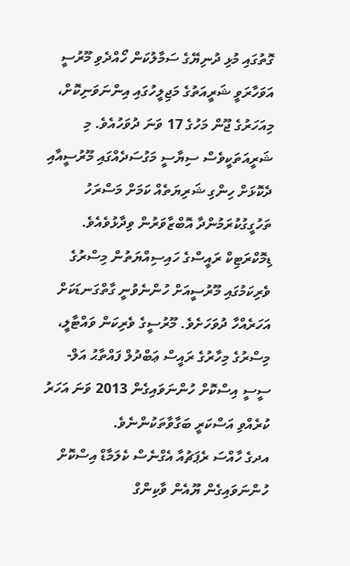ގޮތުގައި މުޅި ދުނިޔޭގެ ސަމާލުކަން ހޯއްދެވި މޫރުސީ އަވަހާރަވީ ޝަރީއަތުގެ މަޖިލީހުގައި އިންނަވަނިކޮށް، މިއަހަރުގެ ޖޫން މަހުގެ 17 ވަނަ ދުވަހުއެވެ. މި ޝަރީއަތަކީވެސް ސިޔާސީ މަގުސަދެއްގައި މޫރުސީއާއި ދެކޮޅަށް ހިންގި ޝަރިޔަތެއް ކަމަށް މަސްރަހު ތަހުގީގުކުރަމުންދާ އޮބްޒާވަރުން ވިދާޅުވެއެވެ.
ޑިމޮކްރަޓިކް ރައީސްގެ ހައިސިއްޔަތުން މިސްރުގެ ވެރިކަމުގައި މޫރުސީއަށް ހުންނެވުނީ ގާތްގަނޑަކަށް އަހަރެއްހާ ދުވަހަށެވެ. މޫރުސީގެ ވެރިކަން ވައްޓާލީ، މިސްރުގެ މިހާރުގެ ރައީސް ޢަބްދުލް ފައްތާޙު އަލް-ސީސީ އިސްކޮށް ހުންނަވައިގެން 2013 ވަނަ އަހަރު ކުރެއްވި އަސްކަރީ ބަގާވާތަކުންނެވެ.
އދގެ ހާއްސަ ރެޕަޗުއާ އެގްނެސް ކެލަމާޑް އިސްކޮށް ހުންނަވައިގެން ޔޫއެން ވާކިންގް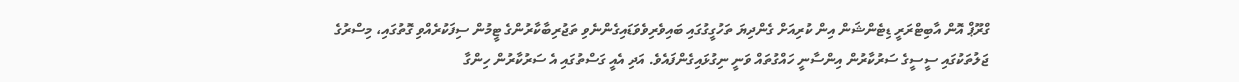ގްރޫޕް އޮން އާބިޓްރަރީ ޑިޓެންޝަން އިން ކުރިއަށް ގެންދިޔަ ތަހުގީގުގައި ބައިވެރިވެވަޑައިގެންނެވި ތަޖުރިބާކާރުންގެ ޓީމުން ސިފަކުރެއްވި ގޮތުގައި، މިސްރުގެ ޖަލުތަކުގައި ސީސީގެ ސަރުކާރުން އިންސާނީ ހައްގުތައް ވަނީ ނިގުޅައިގެންފައެވެ. އަދި އެއީ ގަސްތުގައި އެ ސަރުކާރުން ހިންގާ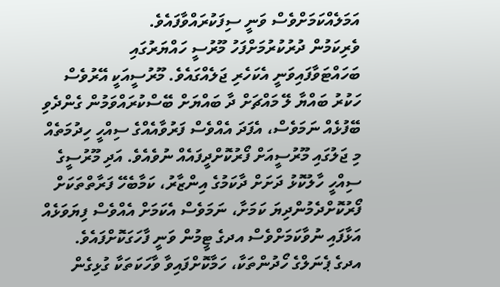އަމަލެއްކަމަށްވެސް ވަނީ ސިފަކުރައްވާފައެވެ.
ވެރިކަމުން ދުރުކުރުމަށްފަހު މޫރުސީ ހައްޔަރުގައި ބަހައްޓަވާފައިވަނީ އެކަހެރި ޖަލެއްގައެވެ. މޫރުސީއަކީ އޭރުވެސް ހަކުރު ބައްޔާ ލޭ މައްޗަށް ދާ ބައްޔަށް ބޭސްކުރައްވަމުން ގެންދެވި ބޭފުޅެއް ނަމަވެސް، އެފަދަ އެއްވެސް ފަރުވާއެއްގެ ސިއްހީ ހިދުމަތެއް މި ޖަލުގައި މޫރުސީއަށް ފޯރުކޮށްދީފައެއް ނުވެއެވެ. އަދި މޫރުސީގެ ސިއްހީ ހާލުކޮޅު ދަށަށް ދާކަމުގެ އިންޒާރު، ކަމާބެހޭ ފަރާތްތަކަށް ފޯރުކޮށްދެމުންދިޔަ ކަމަށާ، ނަމަވެސް އެކަމަށް އެއްވެސް ފިޔަވަޅެއް އަޅާފައި ނުވާކަމަށްވެސް އދގެ ޓީމުން ވަނީ ފާހަގަކޮށްފައެވެ.
އދގެ ޕެނަލްގެ ހޯދުންތަކާ، ހަމާކޮށްފައިވާ ވާހަކަތަކާ ގުޅިގެން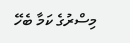މިސްރުގެ ކަމާ ބެހޭ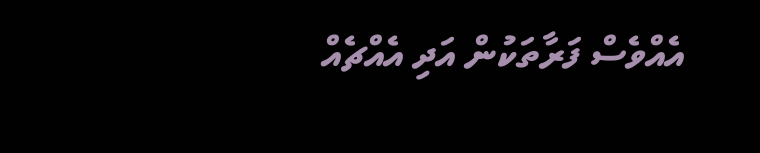އެއްވެސް ފަރާތަކުން އަދި އެއްޗެއް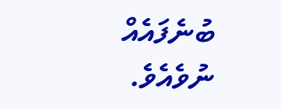ބުނެފައެއް ނުވެއެވެ.